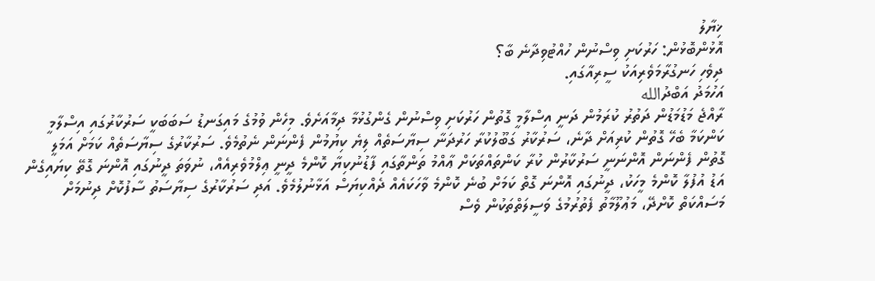ޚިޔާލު
އޮޅުންބޮޅުން: ހަރުކަށި ވިސްނުން ހުއްޓުވިދާނެ ބާ؟
ދިވެހި ހަނގުރާމަވެރިއަކު ސީރިއާގައި.
އަހުމަދު އަބްދުالله
ރާއްޖެ މަޑުމަޑުން ދަތުރު ކުރަމުން ދަނީ އިސްލާމީ ގޮތުން ހަރުކަށި ވިސްނުން ގެންގުޅުމާ ދިމާއަށެވެ. މިހެން ވުމުގެ މައިގަނޑު ސަބަބަކީ ސަރުކާރުގައި އިސްލާމީ ކަންކަމާ ބެހޭ ގޮތުން ކުރިއަށް ދާނެ، ސަރުކާރު ގަބޫލުކުރާ ހަރުދަނާ ސިޔާސަތެއް ލިޔެ ކިޔުމުން ފެންނަން ނެތުމެވެ. ސަރުކާރުގެ ސިޔާސަތެއް ކަމަށް އަމަލީ ގޮތުން ފެންނަން އޮންނަނީ ސަރުކާރުން ކުރާ ކަންތައްތަކަށް ޢާއްމު ތަންތާގައި ފާޑުނުކިޔާ ކޮންމެ ދީނީ ޢިލްމުވެރިއެއް، ނުވަތަ ދީނުގައި އޮންނަ ގޮތޭ ކިޔައިގެން އަޑު އުފުލާ ކޮންމެ މީހަކު، ދީނުގައި އޮންނަ ގޮތް ކަމަށް ބުނެ ކޮންމެ ވާހަކައެއް ދެއްކިޔަސް އަޅާނުލުމެވެ. އަދި ސަރުކާރުގެ ސިޔާސަތު ސާފުކޮށް ދިނުމަށް މަސައްކަތް ކޮށްދޭ، މަޢުލޫމާތު ފެތުރުމުގެ ވަސީލަތްތަކުން ވެސް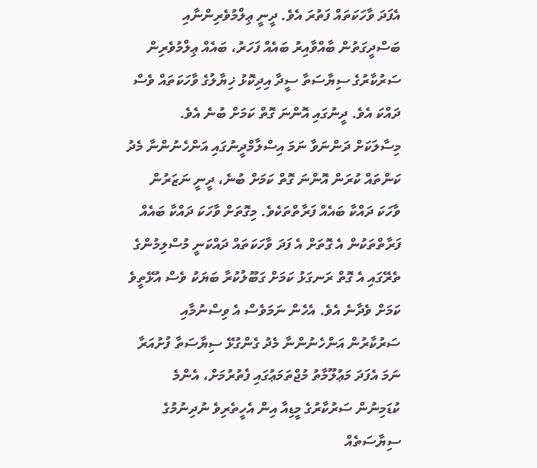އެފަދަ ވާހަކަތައް ފަތުރަ އެވެ. ދީނީ ޢިލްމުވެރިންނާއި ބަސްދީގަތުން ބާއްވާއިރު ބައެއް ފަހަރު، ބައެއް ޢިލްމުވެރިން ސަރުކާރުގެ ސިޔާސަތާ ސީދާ އިދިކޮޅު ޚިޔާލުގެ ވާހަކަތައް ވެސް ދައްކަ އެވެ. ދީނުގައި އޮންނަ ގޮތް ކަމަށް ބުނެ އެވެ.
މިސާލަކަށް ދަންނަވާ ނަމަ އިސްލާމްދީނުގައި އަންހެނުންނާ މެދު ކަންތައް ކުރަން އޮންނަ ގޮތް ކަމަށް ބުނެ، ދީނީ ނަޒަރުން ވާހަކަ ދައްކާ ބައެއް ފަރާތްތަކެވެ. މިގޮތަށް ވާހަކަ ދައްކާ ބައެއް ފަރާތްތަކުން އެ ގޮތަށް އެ ފަދަ ވާހަކަތައް ދައްކަނީ މުސްލިމުންގެ ތެރޭގައި އެ ގޮތް ރަނގަޅު ކަމަށް ގަބޫލުކުރާ ބަޔަކު ވެސް އުޅޭތީވެ ކަމަށް ވެދާނެ އެވެ. އެހެން ނަމަވެސް އެ ވިސްނުމާއި ސަރުކާރުން އަންހެނުންނާ މެދު ގެންގުޅޭ ސިޔާސަތާ ފުށުއަރާ ނަމަ އެފަދަ މަޢުލޫމާތު މުޖްތަމަޢުގައި ފެތުރުމަށް، އެންމެ ކުޑަމިނުން ސަރުކާރުގެ މީޑިއާ އިން އެހީތެރިވެ ނުދިނުމުގެ ސިޔާސަތެއް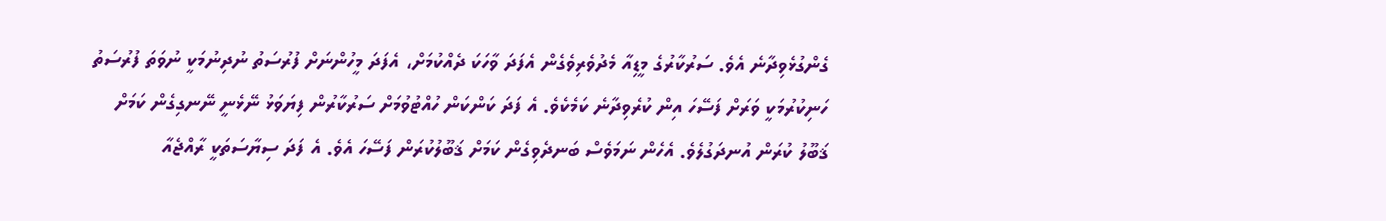ގެންގުޅެވިދާނެ އެވެ. ސަރުކާރުގެ މީޑިއާ މެދުވެރިވެގެން އެފަދަ ވާހަކަ ދެއްކުމަށް، އެފަދަ މީހުންނަށް ފުރުސަތު ނުދިނުމަކީ ނުވަތަ ފުރުސަތު ހަނިކުރުމަކީ ވަރަށް ފަސޭހަ އިން ކުރެވިދާނެ ކަމެކެވެ. އެ ފަދަ ކަންކަން ހުއްޓުވުމަށް ސަރުކާރުން ފިޔަވަޅު ނޭޅެނީ ނޭނގިގެން ކަމަށް ޤަބޫލު ކުރަން އުނދަގުލެވެ. އެހެން ނަމަވެސް ބަނދެވިގެން ކަމަށް ޤަބޫލުކުރަން ފަސޭހަ އެވެ. އެ ފަދަ ސިޔާސަތަކީ ރާއްޖެއާ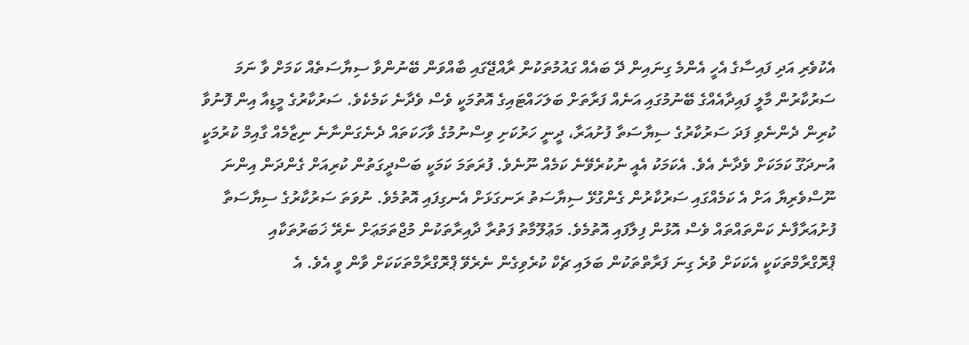އެކުވެރި އަދި ފައިސާގެ އެހީ އެންމެ ގިނައިން ދޭ ބައެއް ގައުމުތަކުން ރާއްޖޭގައި ބާއްވަން ބޭނުންވާ ސިޔާސަތެއް ކަމަށް ވާ ނަމަ ސަރުކާރުން މާލީ ފައިދާއެއްގެ ބޭނުމުގައި އަނެއް ފަރާތަށް ބަލަހައްޓައިގެ އޮތުމަކީ ވެސް ވެދާނެ ކަމެކެވެ. ސަރުކާރުގެ މީޑިއާ އިން ފޮނުވާ ކުރިން ދެންނެވި ފަދަ ސަރުކާރުގެ ސިޔާސަތާ ފުށުއަރާ، ދީނީ ހަރުކަށި ވިސްނުމުގެ ވާހަކަތައް ދެނެގަންނާނެ ނިޒާމެއް ގާއިމް ކުރުމަކީ އުނދަގޫ ކަމަކަށް ވެދާނެ އެވެ. އެކަމަކު އެއީ ނުކުރެވޭނެ ކަމެއް ނޫނެވެ. ފުރަތަމަ ކަމަކީ ބަސްދީގަތުން ކުރިއަށް ގެންދަން އިންނަ ނޫސްވެރިޔާ އަށް އެ ކަމެއްގައި ސަރުކާރުން ގެންގުޅޭ ސިޔާސަތު ރަނގަޅަށް އެނގިފައި އޮތުމެވެ. ނުވަތަ ސަރުކާރުގެ ސިޔާސަތާ ފުށުއަރާފާނެ ކަންތައްތައް ވެސް އޮޅުން ފިލާފައި އޮތުމެވެ. މަޢުލޫމާތު ފަތުރާ ދާއިރާތަކުން މުޖްތަމަޢަށް ނެރޭ ޚަބަރުތަކާއި ޕްރޮގްރާމްތަކަކީ އެކަކަށް ވުރެ ގިނަ ފަރާތްތަކުން ބަލައި ޗެކް ކުރެވިގެން ނެރެވޭ ޕްރޮގްރާމްތަކަކަށް ވާން ވީ އެވެ. އެ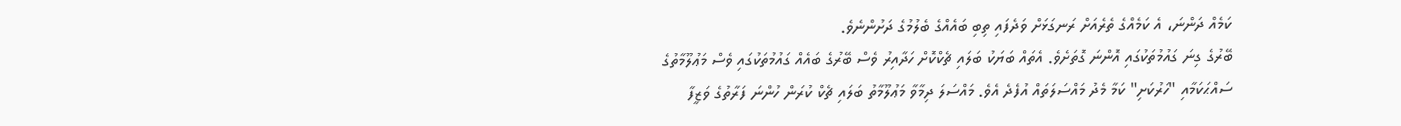ކަމެއް ދަންނަ، އެ ކަމެއްގެ ތެރެއަށް ރަނގަޅަށް ވަދެފައި ތިބި ބައެއްގެ ބެލުމުގެ ދަށުންނެވެ.
ބޭރުގެ ގިނަ ގައުމުތަކުގައި އޮންނަ ގޮތަށެވެ. އެތައް ބަޔަކު ބަލައި ޗެކްކޮށް ހަދާއިރު ވެސް ބޭރުގެ ބައެއް ގައުމުތަކުގައި ވެސް މަޢުލޫމާތުގެ ސައްޙަކަމާއި "ހަރުކަށި" ކަމާ މެދު މައްސަލަތައް އުފެދެ އެވެ. މައްސަލަ ދިމާވާ މަޢުލޫމާތު ބަލައި ޗެކް ކުރަން ހުންނަ ފަރާތުގެ ވަޒީފާ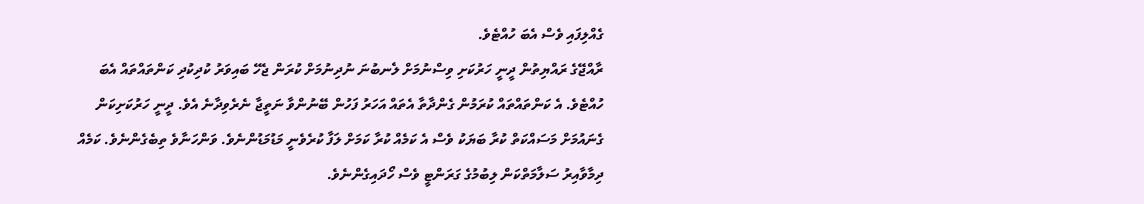ގެއްލިފައި ވެސް އެބަ ހުއްޓެވެ.
ރާއްޖޭގެ ރައްޔިތުން ދީނީ ހަރުކަށި ވިސްނުމަށް ލެނބުނަ ނުދިނުމަށް ކުރަން ޖެހޭ ބައިވަރު ކުދިކުދި ކަންތައްތައް އެބަ ހުއްޓެވެ. އެ ކަންތައްތައް ކުރަމުން ގެންދާތާ އެތައް އަހަރު ފަހުން ބޭނުންވާ ނަތީޖާ ނެރެވިދާނެ އެވެ. ދީނީ ހަރުކަށިކަން ގެނައުމަށް މަސައްކަތް ކުރާ ބަޔަކު ވެސް އެ ކަމެއް ކުރާ ކަމަށް ލަފާ ކުރެވެނީ މަޑުމަޑުންނެވެ. ވަންހަނާވެ ތިބެގެންނެވެ. ކަމެއް ދިމާވާއިރު ސަލާމަތްކަން ލިބުމުގެ ގަރަންޓީ ވެސް ހޯދައިގެންނެވެ.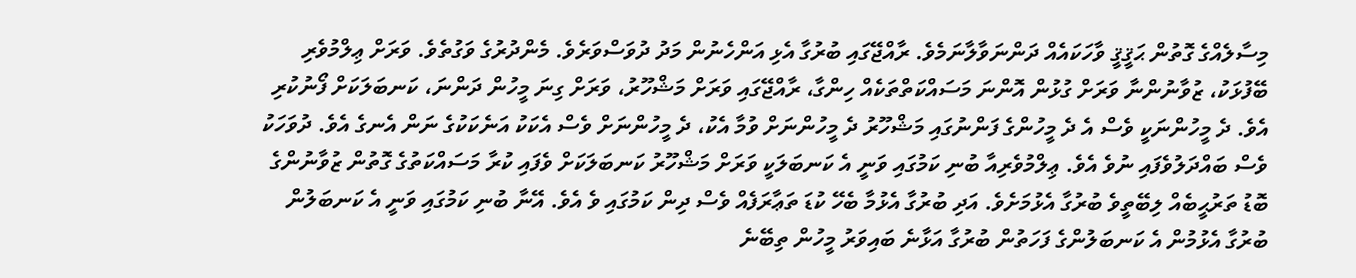މިސާލެއްގެ ގޮތުން ޙަޤީޤީ ވާހަކައެއް ދަންނަވާލާނަމެވެ. ރާއްޖޭގައި ބުރުގާ އެޅި އަންހެނުން މަދު ދުވަސްވަރެވެ. މެންދުރުގެ ވަގުތެވެ. ވަރަށް ޢިލްމުވެރި ބޭފުޅަކު، ޒުވާނުންނާ ވަރަށް ގުޅުން އޮންނަ މަސައްކަތްތަކެއް ހިންގާ، ރާއްޖޭގައި ވަރަށް މަޝްހޫރު، ވަރަށް ގިނަ މީހުން ދަންނަ، ކަނބަލަކަށް ފޯނުކުރި އެވެ. ދެ މީހުންނަކީ ވެސް އެ ދެ މީހުންގެ ފަންނުގައި މަޝްހޫރު ދެ މީހުންނަށް ވުމާ އެކު، ދެ މީހުންނަށް ވެސް އެކަކު އަނެކަކުގެ ނަން އެނގެ އެވެ. ދުވަހަކު ވެސް ބައްދަލުވެފައި ނުވެ އެވެ. ޢިލްމުވެރިއާ ބުނި ކަމުގައި ވަނީ އެ ކަނބަލަކީ ވަރަށް މަޝްހޫރު ކަނބަލަކަށް ވެފައި ކުރާ މަސައްކަތުގެ ގޮތުން ޒުވާނުންގެ ބޮޑު ތަރުޙީބެއް ލިބޭތީވެ ބުރުގާ އެޅުމަށެވެ. އަދި ބުރުގާ އެޅުމާ ބެހޭ ކުޑަ ތަޢާރަފެއް ވެސް ދިން ކަމުގައި ވެ އެވެ. އޭނާ ބުނި ކަމުގައި ވަނީ އެ ކަނބަލުން ބުރުގާ އެޅުމުން އެ ކަނބަލުންގެ ފަހަތުން ބުރުގާ އަޅާނެ ބައިވަރު މީހުން ތިބޭނެ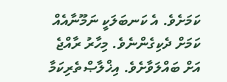ކަމަށެވެ. އެ ކަނބަލަކީ ނަމޫނާއެއް ކަމަށް ދެކިގެންނެވެ. މިހާރު ރާއްޖެ އަށް ބައްލަވާށެވެ. އިޚްލާޞްތެރިކަމާ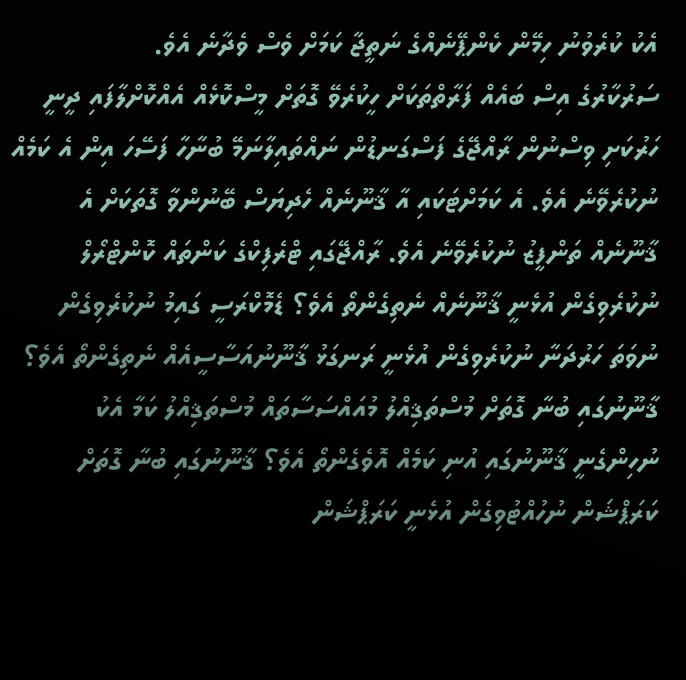އެކު ކުރެވުނު ހިމޭން ކެންޕޭނެއްގެ ނަތީޖާ ކަމަށް ވެސް ވެދާނެ އެވެ.
ސަރުކާރުގެ އިސް ބައެއް ފަރާތްތަކަށް ހީކުރެވޭ ގޮތަށް މީސްކޮޅެއް އެއްކޮށްލާފައި ދީނީ ހަރުކަށި ވިސްނުން ރާއްޖޭގެ ފަސްގަނޑުން ނައްތައިލާނަމޭ ބުނާހާ ފަސޭހަ އިން އެ ކަމެއް ނުކުރެވޭނެ އެވެ. އެ ކަމަށްޓަކައި އާ ޤާނޫނެއް ހެދިޔަސް ބޭނުންވާ ގޮތަކަށް އެ ޤާނޫނެއް ތަންފީޒު ނުކުރެވޭނެ އެވެ. ރާއްޖޭގައި ޓްރެފިކްގެ ކަންތައް ކޮންޓްރޯލް ނުކުރެވިގެން އުޅެނީ ޤާނޫނެއް ނެތިގެންތޯ އެވެ؟ ޑެމޮކްރަސީ ގައިމު ނުކުރެވިގެން ނުވަތަ ހަރުދަނާ ނުކުރެވިގެން އުޅެނީ ރަނގަޅު ޤާނޫނުއަސާސީއެއް ނެތިގެންތޯ އެވެ؟ ޤާނޫނުގައި ބުނާ ގޮތަށް މުސްތަޤިއްލު މުއައްސަސާތައް މުސްތަޤިއްލު ކަމާ އެކު ނުހިންގެނީ ޤާނޫނުގައި އުނި ކަމެއް އޮވެގެންތޯ އެވެ؟ ޤާނޫނުގައި ބުނާ ގޮތަށް ކަރަޕްޝަން ނުހުއްޓުވިގެން އުޅެނީ ކަރަޕްޝަން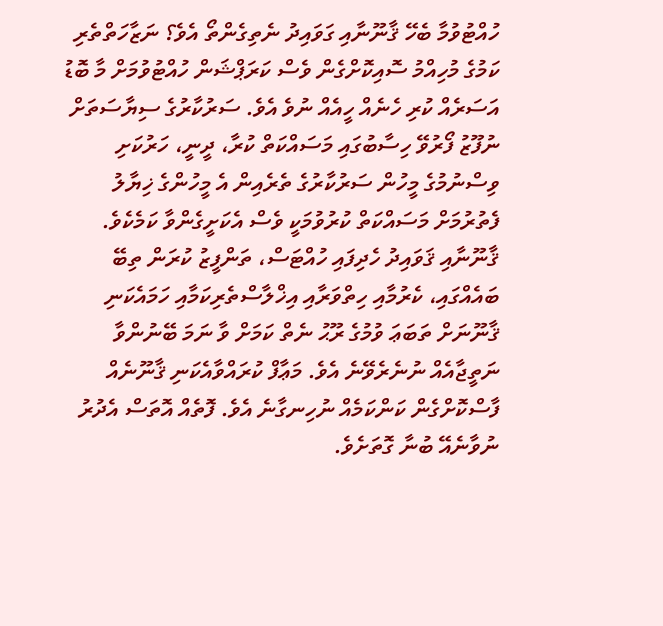ހުއްޓުވުމާ ބެހޭ ޤާނޫނާއި ގަވައިދު ނެތިގެންތޯ އެވެ؟ ނަޒާހަތްތެރި ކަމުގެ މުހިއްމު ސޮއިކޮށްގެން ވެސް ކަރަޕްޝަން ހުއްޓުވުމަށް މާ ބޮޑު އަސަރެއް ކުރި ހެނެއް ހީއެއް ނުވެ އެވެ. ސަރުކާރުގެ ސިޔާސަތަށް ނުފޫޒު ފޯރުވޭ ހިސާބުގައި މަސައްކަތް ކުރާ، ދީނީ، ހަރުކަށި ވިސްނުމުގެ މީހުން ސަރުކާރުގެ ތެރެއިން އެ މީހުންގެ ޚިޔާލު ފެތުރުމަށް މަސައްކަތް ކުރުވުމަކީ ވެސް އެކަށީގެންވާ ކަމެކެވެ. ޤާނޫނާއި ޤަވައިދު ހެދިފައި ހުއްޓަސް، ތަންފީޒު ކުރަން ތިބޭ ބައެއްގައި، ކެރުމާއި ހިތްވަރާއި އިޚްލާސްތެރިކަމާއި ހަމައެކަނި ޤާނޫނަށް ތަބަޢަ ވުމުގެ ރޫޙު ނެތް ކަމަށް ވާ ނަމަ ބޭނުންވާ ނަތީޖާއެއް ނުނެރެވޭނެ އެވެ. މަޢާފް ކުރައްވާއެކަނި ޤާނޫނެއް ފާސްކޮށްގެން ކަންކަމެއް ނުހިނގާނެ އެވެ. ފޮތެއް އޮތަސް އެދުރު ނުވާނެއޭ ބުނާ ގޮތަށެވެ.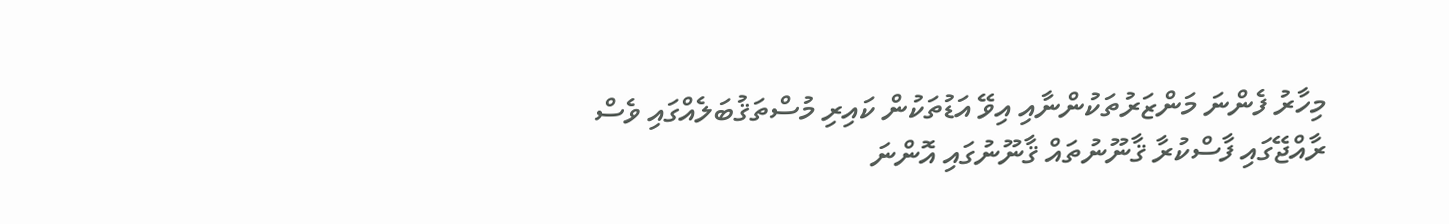މިހާރު ފެންނަ މަންޒަރުތަކުންނާއި އިވޭ އަޑުތަކުން ކައިރި މުސްތަޤުބަލެއްގައި ވެސް ރާއްޖޭގައި ފާސްކުރާ ޤާނޫނުތައް ޤާނޫނުގައި އޮންނަ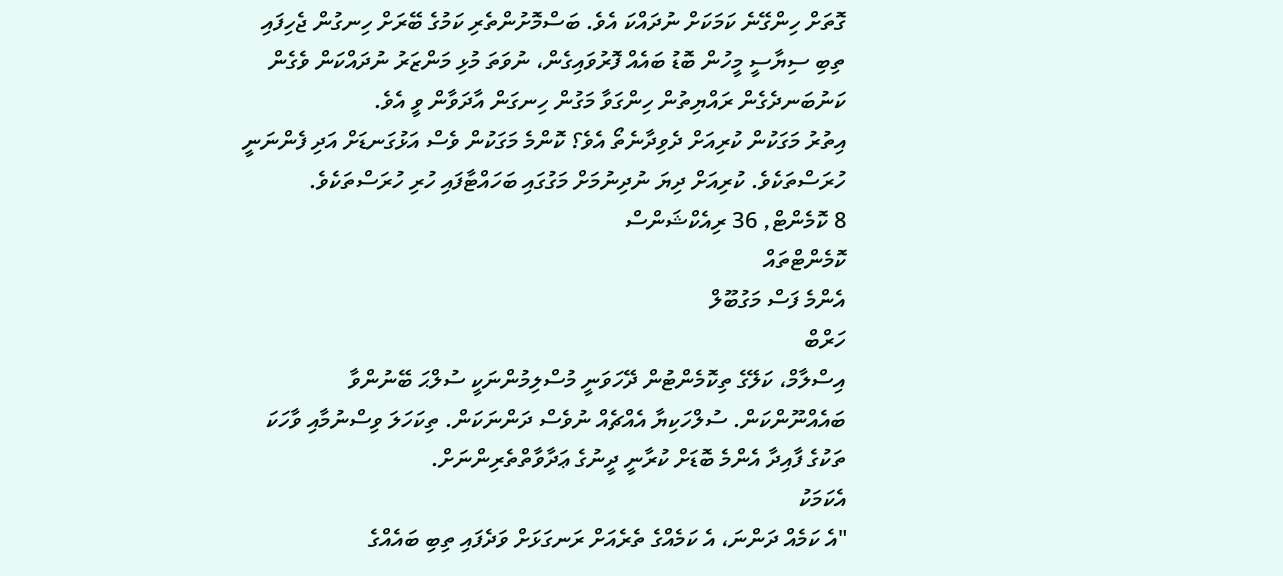ގޮތަށް ހިންގޭނެ ކަމަކަށް ނުދައްކަ އެވެ. ބަސްމޮށުންތެރި ކަމުގެ ބޭރަށް ހިނގުން ޖެހިފައި ތިބި ސިޔާސީ މީހުން ބޮޑު ބައެއް ފޮރުވައިގެން، ނުވަތަ މުޅި މަންޒަރު ނުދައްކަން ވެގެން ކަނުބަނދެގެން ރައްޔިތުން ހިންގަވާ މަގުން ހިނގަން އާދަވާން ވީ އެވެ.
އިތުރު މަގަކުން ކުރިއަށް ދެވިދާނެތޯ އެވެ؟ ކޮންމެ މަގަކުން ވެސް އަޅުގަނޑަށް އަދި ފެންނަނީ ހުރަސްތަކެވެ. ކުރިއަށް ދިޔަ ނުދިނުމަށް މަގުގައި ބަހައްޓާފައި ހުރި ހުރަސްތަކެވެ.
8 ކޮމެންޓް, 36 ރިއެކްޝަންސް
ކޮމެންޓްތައް
އެންމެ ފަސް މަގުބޫލް
ހަރްބް
އިސްލާމް، ކަލޭގެ ތިކޮމެންޓުން ދޭހަވަނީ މުސްލިމުންނަކީ ސުލްޙަ ބޭނުންވާ ބައެއްނޫންކަން. ސުލްހަކިޔާ އެއްޗެއް ނުވެސް ދަންނަކަން. ތިކަހަލަ ވިސްނުމާއި ވާހަކަ ތަކުގެ ފާއިދާ އެންމެ ބޮޑަށް ކުރާނީ ދީނުގެ ޢަދާވާތްތެރިންނަށް.
އެކަމަކު
"އެ ކަމެއް ދަންނަ، އެ ކަމެއްގެ ތެރެއަށް ރަނގަޅަށް ވަދެފައި ތިބި ބައެއްގެ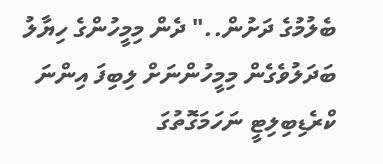ބެލުމުގެ ދަށުން.." ދެން މިމީހުންގެ ހިޔާލު ބަދަލުވެގެން މިމީހުންނަށް ލިބިފަ އިންނަ ކްރެޑިބިލިޓީ ނަހަމަގޮތުގަ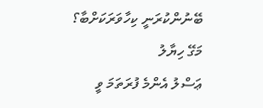ބޭނުންކުރަނީ ކިހާވަރަކަށްބާ؟
މަގޭ ހިޔާލު
ޢަސްލު އެންމެ ފުރަތަމަ ވީ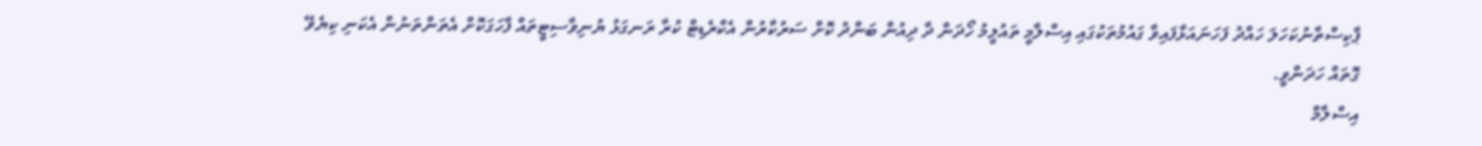ޕާކިސްތާނުކަހަލަ ހައްދު ފަހަނައަޅާފައިވާ ގައުމުތަކުގައި އިސްލާމީ ތައުލީމު ހޯދަން ދާ ދިއުން ބަންދު ކޮށް ސަރުކާރުން އެކްރެޑިޓް ކުރާ ރަނގަޅު ޔުނިވާސިޓީތައް ފާހަގަކޮށް އެތަންތަނުން އެކަނި ކިޔެވޭ ގޮތައް ހަދަންވީ.
އިސްލާމް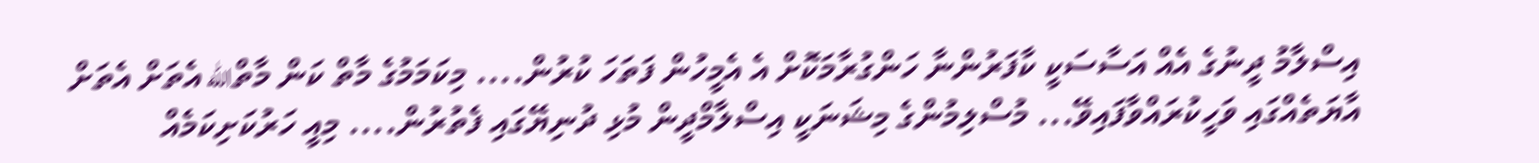އިސްލާމު ދީނުގެ އެއް އަސާސަކީ ކާފަރުންނާ ހަންގުރާމަކޮށް އެ އެމީހުން ފަތަހަ ކުރުން.... މިކަމަމުގެ މާތް ކަން މާތްالله އެތަށް އެތަށް އާޔަތެއްގައި ވަހީކުރައްވާފައިވޭ... މުސްލިމުންގެ މިޝަނަކީ އިސްލާމްދީން މުޅި ދުނިޔޭގައި ފެތުރުން.... މިއީ ހަރުކަށިކަމެއް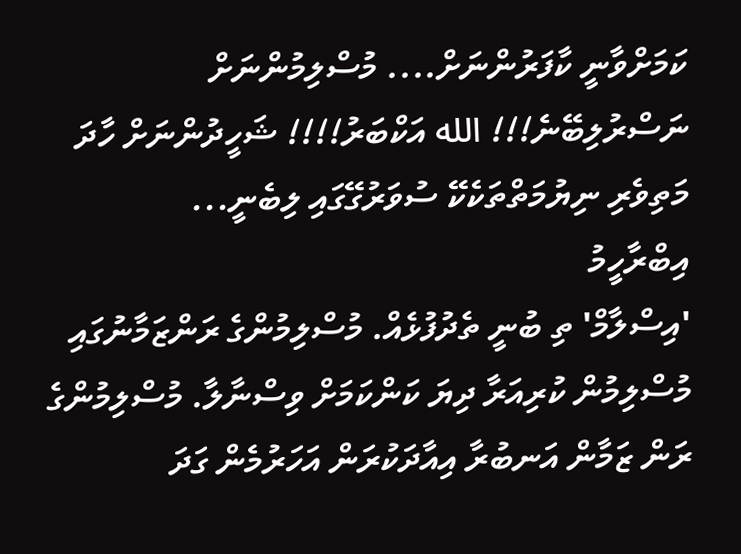ކަމަށްވާނީ ކާފަރުންނަށް.... މުސްލިމުންނަށް ނަސްރުލިބޭނެ!!! الله އަކްބަރު!!!! ޝަހީދުންނަށް ހާދަ މަތިވެރި ނިޔުމަތްތަކެކޭ ސުވަރުގޭގައި ލިބެނީ...
އިބްރާހީމު
'އިސްލާމް' ތި ބުނީ ތެދުފުޅެއް. މުސްލިމުންގެ ރަންޒަމާނުގައި މުސްލިމުން ކުރިއަރާ ދިޔަ ކަންކަމަށް ވިސްނާލާ. މުސްލިމުންގެ ރަން ޒަމާން އަނބުރާ އިއާދަކުރަން އަހަރުމެން ގަދަ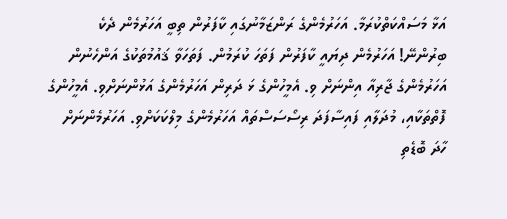އަޅާ މަސައްކަތްކުރަމާ. އަހަރުމެންގެ ރަންޒަމާނުގައި ކާފަރުން ތިބީ އަހަރުމެން ދެކެ ބިރުންނޭ! އަހަރުމެން ދިޔައީ ކާފަރުން ފަތަހަ ކުރަމުން. ފަތަހަވާ ޤައުމުތަކުގެ އަންހެނުން އަހަރުމެންގެ ޖާރިއާ އިންނަށް ވި. އެމީހުންގެ ޅަ ދަރިން އަހަރުމެންގެ އަޅުންނަށްވި. އެމީހުންގެ ފޮތްތަކާއި، މުދަލާއި ފައިސާފަދަ ރިސޯސަސްތައް އަހަރުމެންގެ މިލްކަކަށްވި. އަހަރުމެންނަށް ހާދަ ބޮޑެތި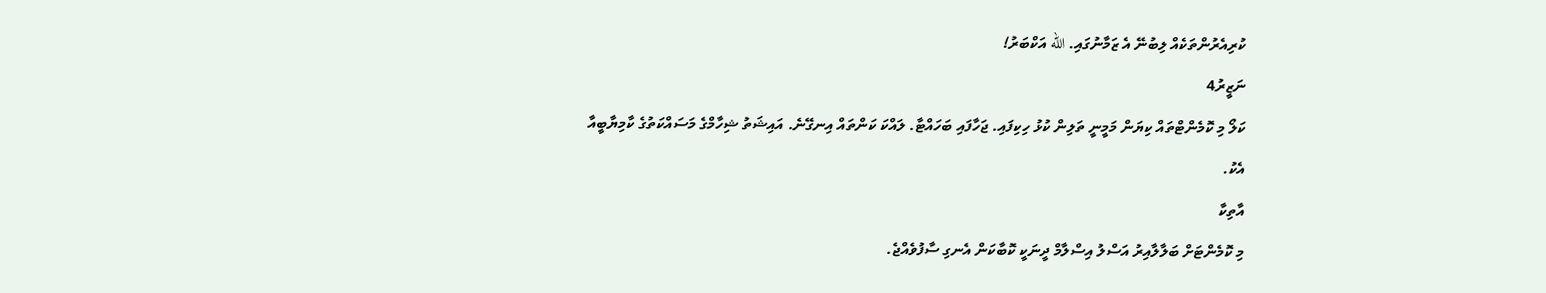ކުރިއެރުންތަކެއް ލިބުނޭ އެ ޒަމާނުގައި. الله އަކްބަރު!
ނަޒީރު4
ކަލޯ މި ކޮމެންޓްތައް ކިޔަން މަމީނީ ތަލިން ކުޅު ހިކިފައި. ޖަހާފައި ބަހައްޓާ. ލައްކަ ކަންތައް އިނގޭނެ. އައިޝަތު ޝިހާމްގެ މަސައްކަތުގެ ކާމިޔާބީއާ އެކު.
އާތިކާ
މި ކޮމެންޓަށް ބަލާލާއިރު އަސްލު އިސްލާމް ދީނަކީ ކޮބާކަން އެނގި ސާފުވެއްޖެ.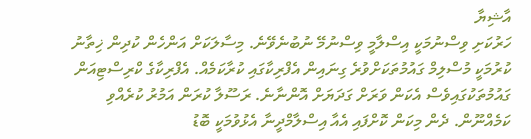އާޝިޔާ
ހަރުކަށި ވިސްނުމަކީ އިސްލާމީ ވިސްނުމޭ ނުބުނެވޭނެ. މިސާލަކަށް އަންހެން ކުދިން ޚިތާނު ކުރުމަކީ މުސްލިމް ގައުމުތަކަށްވުރެ ގިނައިން އެފްރިކާގައި ކުރާކަމެއް. އެފްރިކާގެ ކްރިސްޓިއަން ގައުމުތަކުގައިވެސް އެކަން ވަރަށް ގަދަޔަށް އޮންނާނެ. ރަސޫލާ ކުރަން އަމުރު ކުރެއްވި ކަމެއްނޫން. ދެން މިކަން ކޮށްފައި އެއާ އިސްލާމްދީނާ އެޅުވުމަކީ ބޮޑު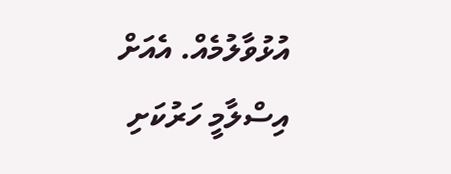އުޅުވާލުމެއް. އެއަށް އިސްލާމީ ހަރުކަށި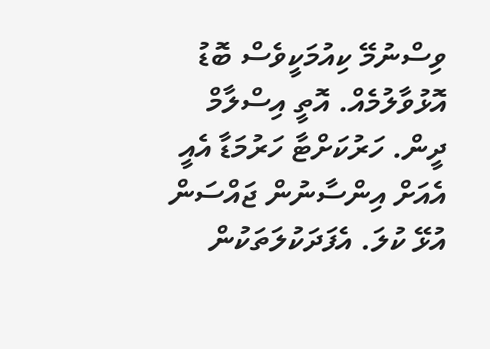ވިސްނުމޭ ކިއުމަކީވެސް ބޮޑު އޮޅުވާލުމެއް. އޮތީ އިސްލާމް ދީން. ހަރުކަށްޓާ ހަރުމަޑާ އެއީ އެއަށް އިންސާނުން ޖައްސަން އުޅޭ ކުލަ. އެފަދަކުލަތަކުން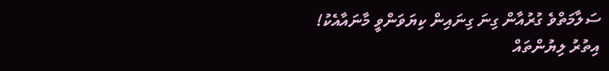ސަލާމަތްވެ ގުރުއާން ގިނަ ގިނައިން ކިޔަވަންވީ މާނައާއެކު!
އިތުރު ލިޔުންތައް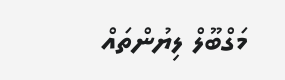މަގްބޫލް ލިޔުންތައް